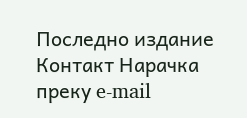Последно издание Контакт Нарачка преку e-mail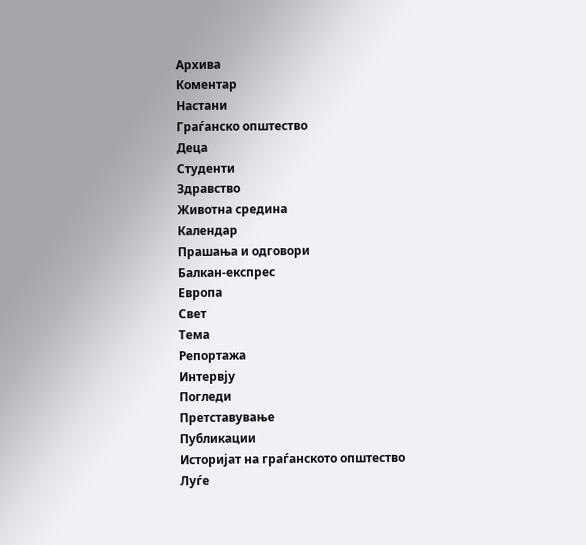Архива
Коментар
Настани
Граѓанско општество
Деца
Студенти
Здравство
Животна средина
Календар
Прашања и одговори
Балкан-експрес
Европа
Свет
Тема
Репортажа
Интервју
Погледи
Претставување
Публикации
Историјат на граѓанското општество
Луѓе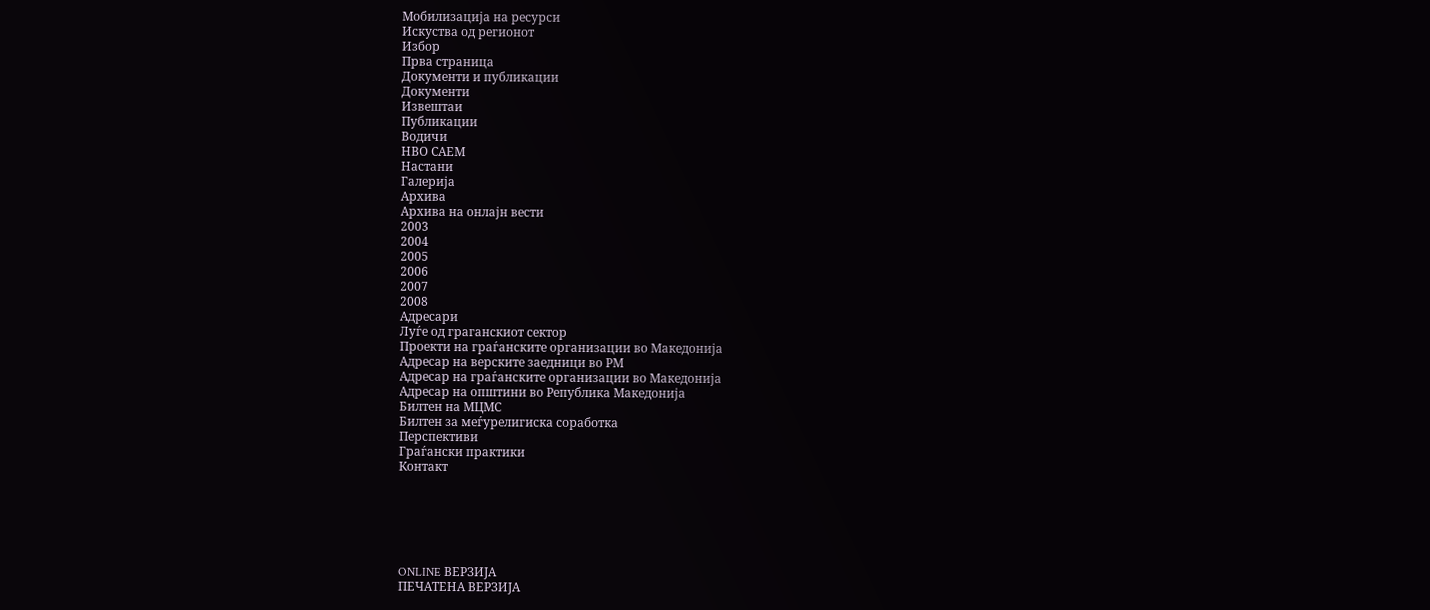Мобилизација на ресурси
Искуства од регионот
Избор
Прва страница
Документи и публикации
Документи
Извештаи
Публикации
Водичи
НВО САЕМ
Настани
Галерија
Архива
Архива на онлајн вести
2003
2004
2005
2006
2007
2008
Адресари
Луѓе од граганскиот сектор
Проекти на граѓанските организации во Македонија
Адресар на верските заедници во РМ
Адресар на граѓанските организации во Македонија
Адресар на општини во Република Македонија
Билтен на МЦМС
Билтен за меѓурелигиска соработка
Перспективи
Граѓански практики
Контакт






ONLINE ВЕРЗИЈА
ПЕЧАТЕНА ВЕРЗИЈА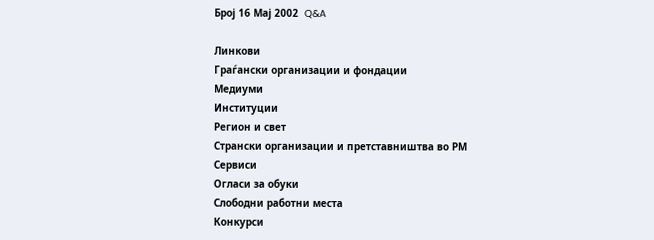Број 16 Мај 2002  Q&A

Линкови
Граѓански организации и фондации
Медиуми
Институции
Регион и свет
Странски организации и претставништва во РМ
Сервиси
Огласи за обуки
Слободни работни места
Конкурси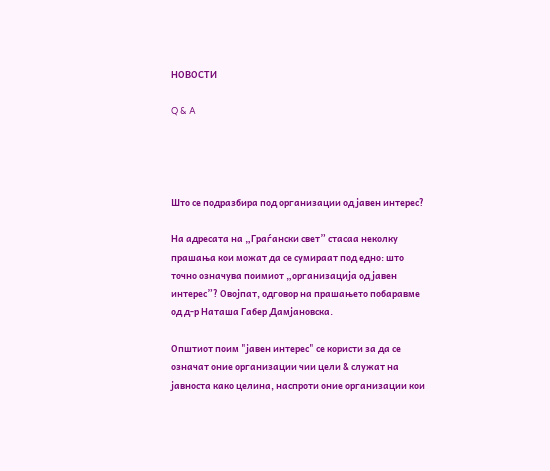НОВОСТИ

Q & A




Што се подразбира под организации од јавен интерес?

На адресата на „Граѓански свет” стасаа неколку прашања кои можат да се сумираат под едно: што точно означува поимиот „организација од јавен интерес”? Овојпат, одговор на прашањето побаравме од д-р Наташа Габер Дамјановска.

Општиот поим "јавен интерес" се користи за да се означат оние организации чии цели & служат на јавноста како целина, наспроти оние организации кои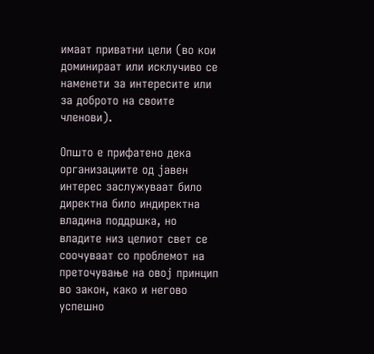имаат приватни цели (во кои доминираат или исклучиво се наменети за интересите или за доброто на своите членови).

Општо е прифатено дека организациите од јавен интерес заслужуваат било директна било индиректна владина поддршка, но владите низ целиот свет се соочуваат со проблемот на преточување на овој принцип во закон, како и негово успешно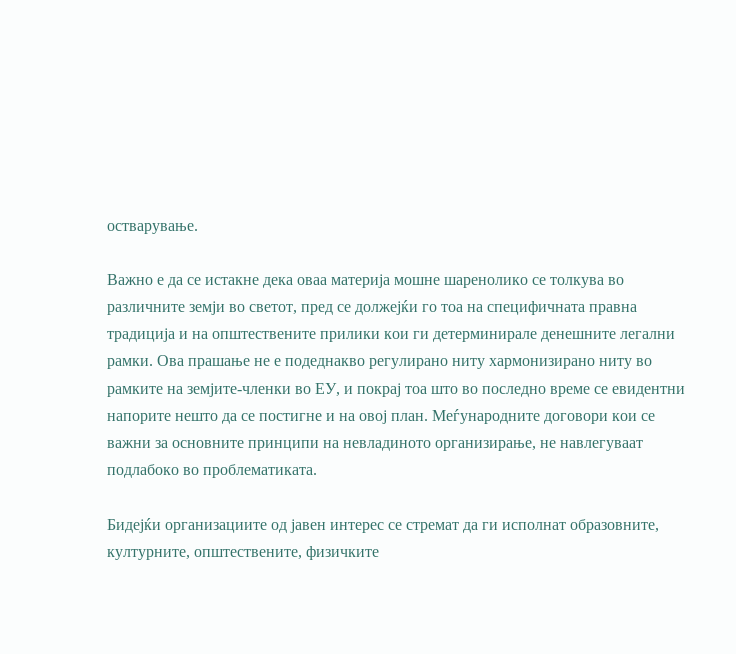остварување.

Важно е да се истакне дека оваа материја мошне шаренолико се толкува во различните земји во светот, пред се должејќи го тоа на специфичната правна традиција и на општествените прилики кои ги детерминирале денешните легални рамки. Ова прашање не е подеднакво регулирано ниту хармонизирано ниту во рамките на земјите-членки во ЕУ, и покрај тоа што во последно време се евидентни напорите нешто да се постигне и на овој план. Меѓународните договори кои се важни за основните принципи на невладиното организирање, не навлегуваат подлабоко во проблематиката.

Бидејќи организациите од јавен интерес се стремат да ги исполнат образовните, културните, општествените, физичките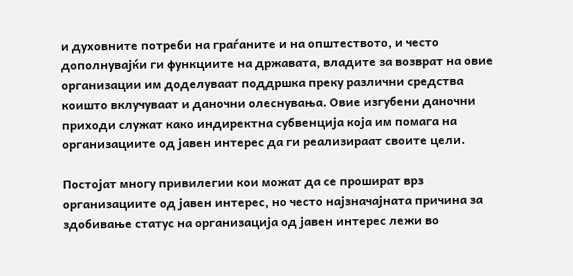и духовните потреби на граѓаните и на општеството, и често дополнувајќи ги функциите на државата, владите за возврат на овие организации им доделуваат поддршка преку различни средства коишто вклучуваат и даночни олеснувања. Овие изгубени даночни приходи служат како индиректна субвенција која им помага на организациите од јавен интерес да ги реализираат своите цели.

Постојат многу привилегии кои можат да се прошират врз организациите од јавен интерес, но често најзначајната причина за здобивање статус на организација од јавен интерес лежи во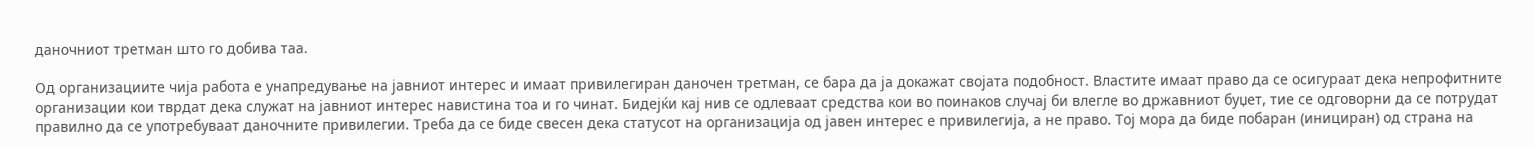даночниот третман што го добива таа.

Од организациите чија работа е унапредување на јавниот интерес и имаат привилегиран даночен третман, се бара да ја докажат својата подобност. Властите имаат право да се осигураат дека непрофитните организации кои тврдат дека служат на јавниот интерес навистина тоа и го чинат. Бидејќи кај нив се одлеваат средства кои во поинаков случај би влегле во државниот буџет, тие се одговорни да се потрудат правилно да се употребуваат даночните привилегии. Треба да се биде свесен дека статусот на организација од јавен интерес е привилегија, а не право. Тој мора да биде побаран (инициран) од страна на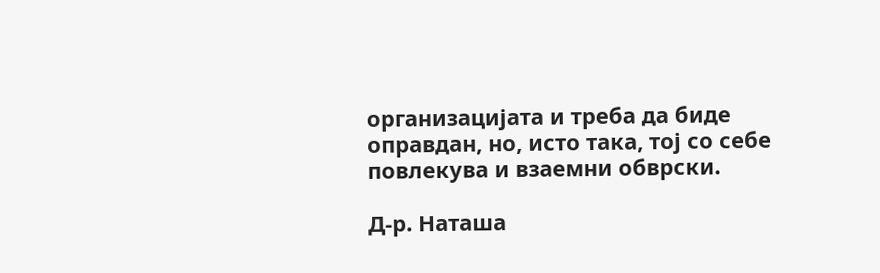организацијата и треба да биде оправдан, но, исто така, тој со себе повлекува и взаемни обврски.

Д-р. Наташа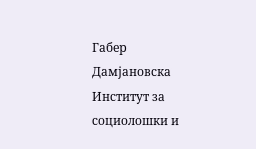Габер Дамјановска
Институт за социолошки и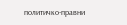политичко-правни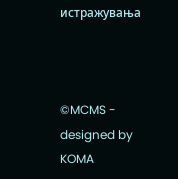истражувања



©MCMS - designed by KOMA